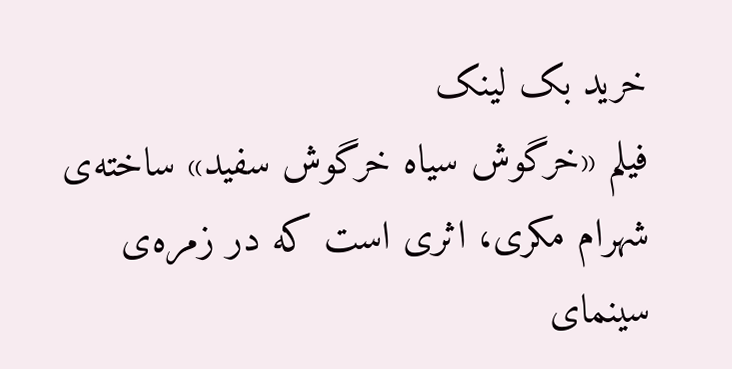خرید بک لینک
فیلم «خرگوش سیاه خرگوش سفید» ساخته‌ی شهرام مکری‌، اثری است که در زمره‌ی سینمای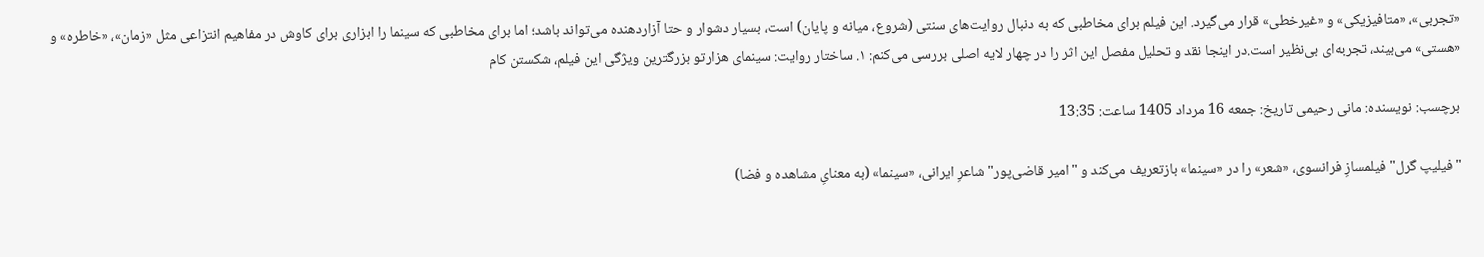«تجربی»، «متافیزیکی» و «غیرخطی» قرار می‌گیرد. این فیلم برای مخاطبی که به دنبال روایت‌های سنتی (شروع، میانه و پایان) است، بسیار دشوار و حتا آزاردهنده می‌تواند باشد؛ اما برای مخاطبی که سینما را ابزاری برای کاوش در مفاهیم انتزاعی مثل «زمان»، «خاطره» و «هستی» می‌بیند، تجربه‌ای بی‌نظیر است.در اینجا نقد و تحلیل مفصل این اثر را در چهار لایه اصلی بررسی می‌کنم: ۱. ساختار روایت: سینمای هزارتو بزرگترین ویژگی این فیلم، شکستن کام

برچسب: نویسنده: مانی رحیمی تاريخ: جمعه 16 مرداد 1405 ساعت: 13:35

"فیلیپ گرل" فیلمسازِ فرانسوی، «شعر» را در «سینما» بازتعریف می‌کند و "امیر قاضی‌پور" شاعرِ ایرانی، «سینما» (به معنایِ مشاهده و فضا)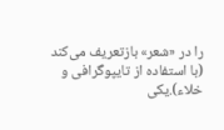را در «شعر» بازتعریف می‌کند (با استفاده از تایپوگرافی و خلاء).یکی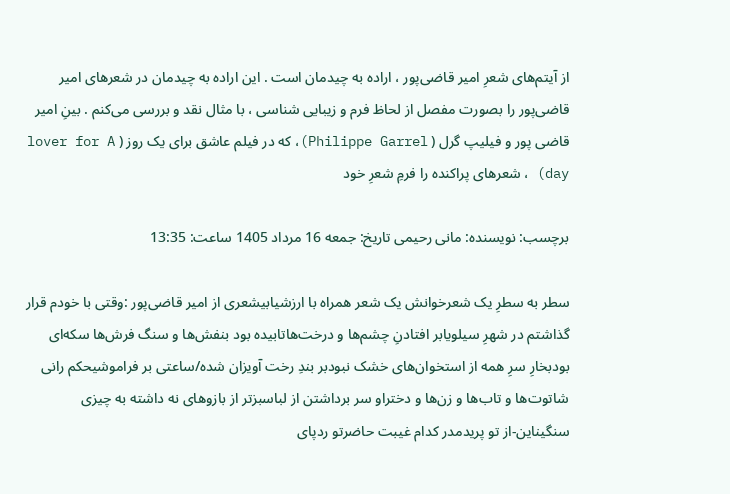از آیتم‌های شعرِ امیر قاضی‌پور ، اراده به چیدمان است . این اراده به چیدمان در شعرهای امیر قاضی‌پور را بصورت مفصل از لحاظ فرم و زیبایی شناسی ، با مثال نقد و بررسی می‌کنم . بینِ امیر قاضی پور و فیلیپ گرل ( Philippe Garrel)، که در فیلم عاشق برای یک روز ( lover for A day) ، شعرهای پراکنده را فرمِ شعرِ خود

برچسب: نویسنده: مانی رحیمی تاريخ: جمعه 16 مرداد 1405 ساعت: 13:35

سطر به سطرِ یک شعرخوانش یک شعر همراه با ارزشیابیشعری از امیر قاضی‌پور :وقتی با خودم قرار گذاشتم در شهرِ سیلویابر افتادنِ چشم‌ها و درخت‌هاتابیده بود بنفش‌ها و سنگ فرش‌ها سکه‌ای بودبخارِ سرِ همه از استخوان‌های خشک نبودبر بندِ رخت آویزان شده/ساعتی بر فراموشیحکم رانی شاتوت‌ها و تاب‌ها و زن‌ها و دختراو سر برداشتن از لباسبزتر از بازوهای نه داشته به چیزی سنگیناین-از تو پریدمدر کدام غیبت حاضرتو ردپای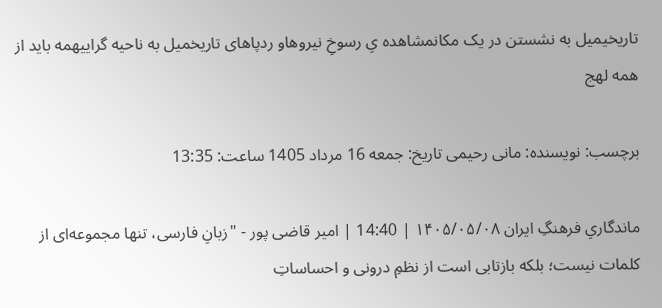تاریخیمیل به نشستن در یک مکانمشاهده یِ رسوخِ نیروهاو ردپاهای تاریخمیل به ناحیه‌ گراییهمه باید از همه لهج

برچسب: نویسنده: مانی رحیمی تاريخ: جمعه 16 مرداد 1405 ساعت: 13:35

ماندگاریِ فرهنگِ ایران ۱۴۰۵/۰۵/۰۸ | 14:40 | امیر قاضی ‌پور - "زبانِ فارسی، تنها مجموعه‌ای از کلمات نیست؛ بلکه بازتابی است از نظمِ درونی و احساساتِ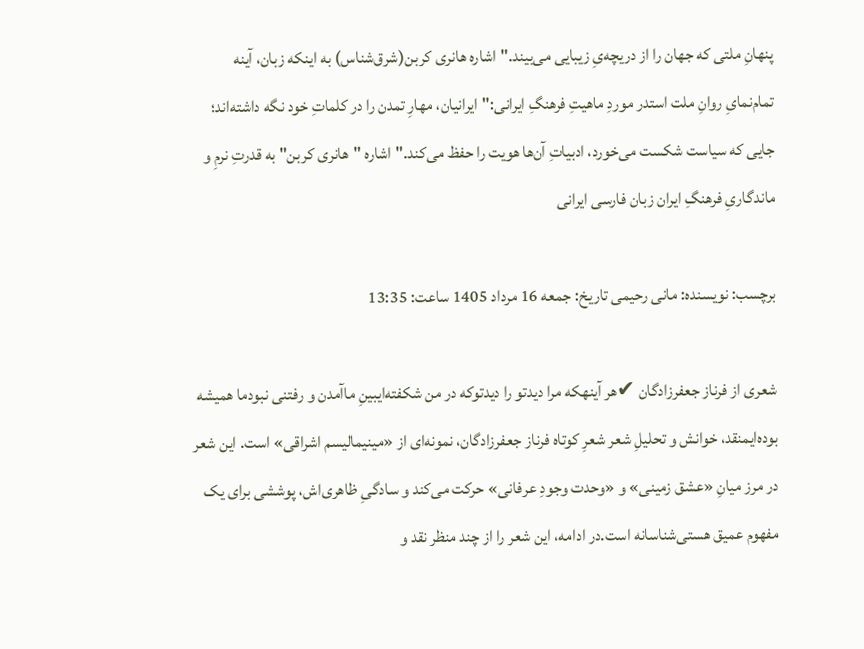پنهانِ ملتی که جهان را از دریچه‌یِ زیبایی می‌بیند."اشاره هانری کربن(شرق‌شناس) به اینکه زبان، آینه تمام‌نمایِ روانِ ملت استدر موردِ ماهیتِ فرهنگِ ایرانی:"ایرانیان، مهارِ تمدن را در کلماتِ خود نگه داشته‌اند؛ جایی که سیاست شکست می‌خورد، ادبیاتِ آن‌ها هویت را حفظ می‌کند."اشاره "هانری کربن" به قدرتِ نرمِ و ماندگاریِ فرهنگِ ایران زبان فارسی ایرانی

برچسب: نویسنده: مانی رحیمی تاريخ: جمعه 16 مرداد 1405 ساعت: 13:35

شعری از فرناز جعفرزادگان ✔هر آینهکه مرا دیدتو را دیدتوکه در من شکفته‌ایبینِ ماآمدن و رفتنی نبودما همیشه بوده‌ایمنقد، خوانش و تحلیلِ شعر شعرِ کوتاه فرناز جعفرزادگان، نمونه‌ای از «مینیمالیسم اشراقی» است. این شعر در مرز میانِ «عشق زمینی» و «وحدت وجودِ عرفانی» حرکت می‌کند و سادگیِ ظاهری‌اش، پوششی برای یک مفهوم عمیق هستی‌شناسانه است.در ادامه، این شعر را از چند منظر نقد و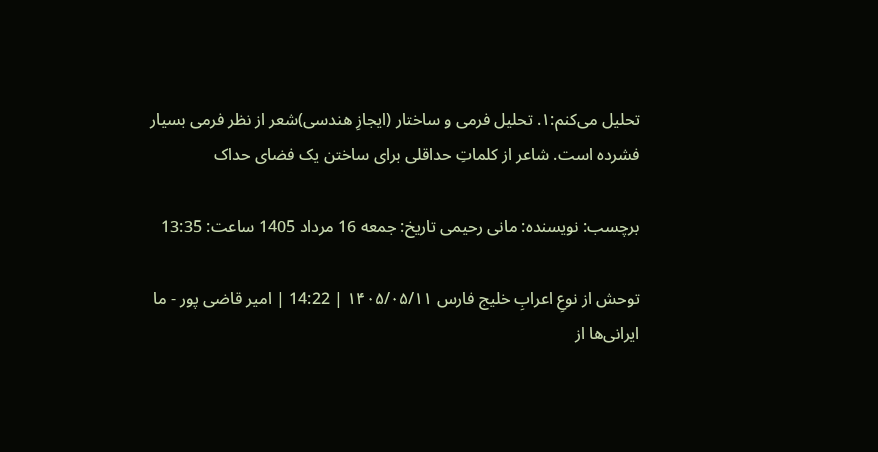تحلیل می‌کنم:۱. تحلیل فرمی و ساختار (ایجازِ هندسی)شعر از نظر فرمی بسیار فشرده است. شاعر از کلماتِ حداقلی برای ساختن یک فضای حداک

برچسب: نویسنده: مانی رحیمی تاريخ: جمعه 16 مرداد 1405 ساعت: 13:35

توحش از نوعِ اعرابِ خلیج فارس ۱۴۰۵/۰۵/۱۱ | 14:22 | امیر قاضی ‌پور - ما ایرانی‌ها از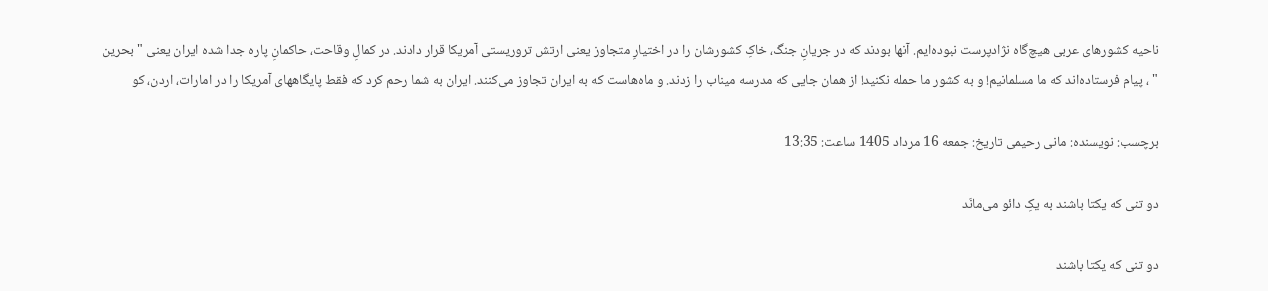ناحیه کشورهای عربی هیچ‌گاه نژادپرست نبوده‌ایم. آنها بودند که در جریانِ جنگ، خاکِ کشورشان را در اختیارِ متجاوز یعنی ارتش تروریستی آمریکا قرار دادند. در کمالِ وقاحت، حاکمانِ پاره جدا شده ایران یعنی " بحرین " ، پیام فرستاده‌اند که ما مسلمانیم! و به کشور ما حمله نکنید! از همان جایی که مدرسه میناب را زدند. و ماه‌هاست که به ایران تجاوز می‌کنند. ایران به شما رحم کرد که فقط پایگاههای آمریکا را در امارات، اردن، کو

برچسب: نویسنده: مانی رحیمی تاريخ: جمعه 16 مرداد 1405 ساعت: 13:35

دو تنی که یکتا باشند به یکِ دائو می‌مانَد

دو تنی که یکتا باشند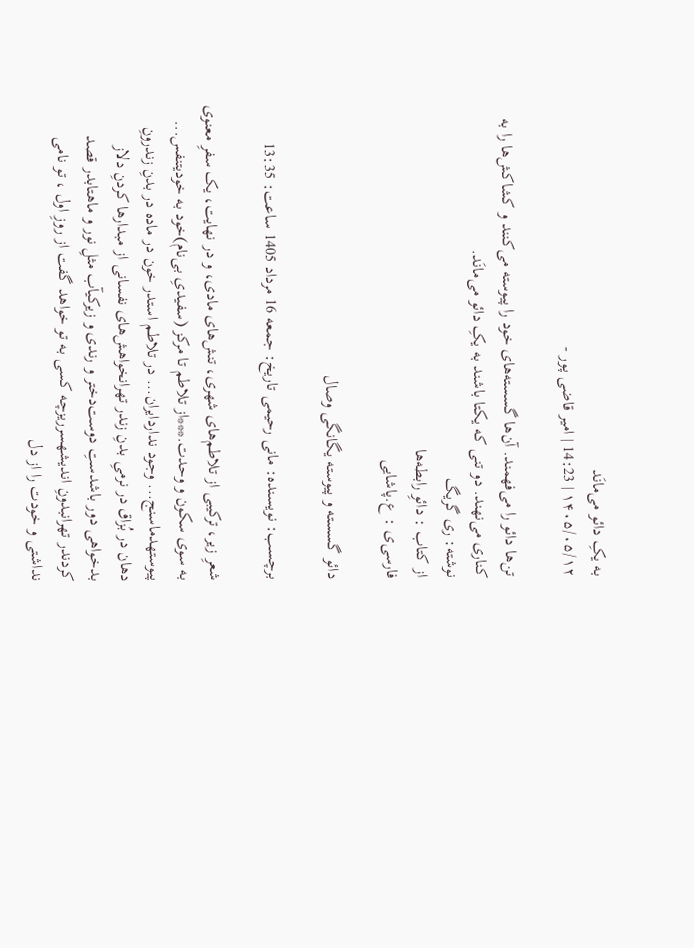به یکِ دائو می‌مانَد
۱۴۰۵/۰۵/۱۲ | 14:23 | امیر قاضی ‌پور -

تن‌ها دائو را می‌فهمند. آن‌ها گسسته‌های خود را پیوسته می‌کنند و کشاکش‌ها را به کناری می‌نهند. دو تنی که یکتا باشند به یکِ دائو می‌مانَد.
نوشته: ری گریگ
از کتاب : دائوِ رابطه‌ها
فارسی‌ی : ع.پاشایی

دائو گسسته و پیوسته یگانگی وصال

برچسب: نویسنده: مانی رحیمی تاريخ: جمعه 16 مرداد 1405 ساعت: 13:35

شعرِ زیر، ترکیبی از تلاطم‌های شهری، تنش‌های مادی، و در نهایت، یک سفرِ معنوی به سوی سکون و وحدت.***از تلاطم تا مرکز (سفیدیِ بی‌نام)خود به خودیتنفس... پیوستهدماسنج... وجود نداردایران... در تلاطم استدر خون در ماده در بدنِ زندرونِ دهان در بُزاق در نرمیِ بدنِ زندر تهرانخواهش‌های نفسانی از مبدارها کردنِ دلاز بدخواهی دور باشدستِ دوست‌دختر و رندی و زیرکیآب مثلِ نور و ماهتابدر قصد کردندر تهرانبدونِ اندیشهسرریزچه کسی به تو خواهد گفت از روزِ اول ، تو نامی نداشتی و خودت را از دل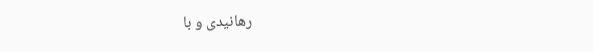رهانیدی و با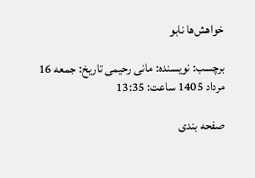خواهش‌ها نابو

برچسب: نویسنده: مانی رحیمی تاريخ: جمعه 16 مرداد 1405 ساعت: 13:35

صفحه بندی